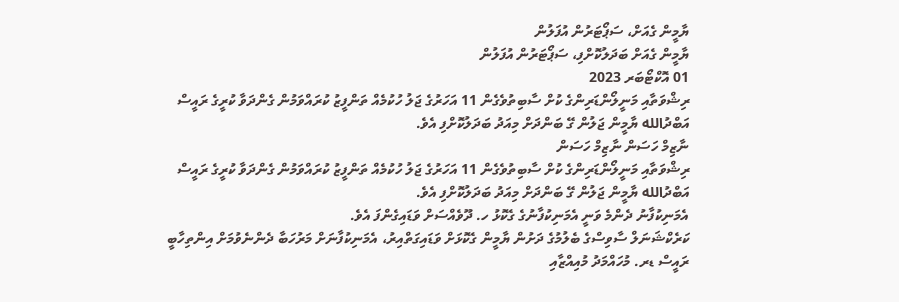ޔާމީން ގެއަށް، ސަޕޯޓަރުން އުފަލުން
ޔާމީން ގެއަށް ބަދަލުކޮށްފި، ސަޕޯޓަރުން އުފަލުން
01 އޮކްޓޯބަރ 2023
ރިޝްވަތާއި މަނީލޯންޑަރިންގެ ކުށް ސާބިތުވެގެން 11 އަހަރުގެ ޖަލު ހުކުމެއް ތަންފީޒު ކުރައްވަމުން ގެންދަވާ ކުރީގެ ރައީސް އަބްދުالله ޔާމީން ޖަލުން ގޭ ބަންދަށް މިއަދު ބަދަލުކޮށްފި އެވެ.
ނާޒިމް ހަސަން ނާޒިމް ހަސަން
ރިޝްވަތާއި މަނީލޯންޑަރިންގެ ކުށް ސާބިތުވެގެން 11 އަހަރުގެ ޖަލު ހުކުމެއް ތަންފީޒު ކުރައްވަމުން ގެންދަވާ ކުރީގެ ރައީސް އަބްދުالله ޔާމީން ޖަލުން ގޭ ބަންދަށް މިއަދު ބަދަލުކޮށްފި އެވެ.
އެމަނިކުފާނު ދެންމެ ވަނީ އެމަނިކުފާނުގެ ގެކޮޅު ހ. ދޫވެއްސަށް ވަޑައިގެންފަ އެވެ.
ކަރެކްޝަނަލް ސާވިސްގެ ބެލުމުގެ ދަށުން ޔާމީން ގެކޮޅަށް ވަޑައިގަތްއިރު، އެމަނިކުފާނަށް މަރުހަބާ ދެންނެވުމަށް އިންތިހާބީ ރައީސް ޑރ. މުހައްމަދު މުއިއްޒާއި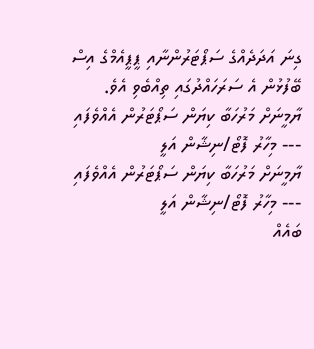ގިނަ އަދަދެއްގެ ސަޕޯޓަރުންނާއި ޕީޕީއެމްގެ އިސް ބޭފުޅުން އެ ސަރަހައްދުގައި ތިއްބެވި އެވެ.
ޔާމީނަށް މަރުހަބާ ކިޔަން ސަޕޯޓަރުން އެއްވެފައި --- މިހާރު ފޮޓޯ/ނިޝާން އަލީ
ޔާމީނަށް މަރުހަބާ ކިޔަން ސަޕޯޓަރުން އެއްވެފައި --- މިހާރު ފޮޓޯ/ނިޝާން އަލީ
ބައެއް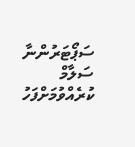ސަޕޯޓަރުންނާ ސަލާމް ކުރެއްވުމަށްފަހު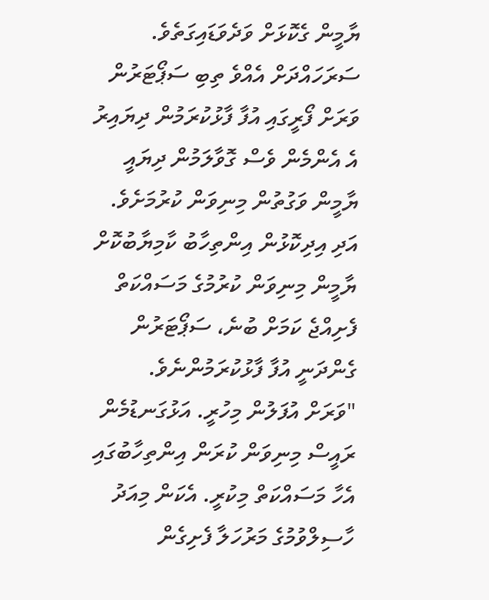ޔާމީން ގެކޮޅަށް ވަދެވަޑައިގަތެވެ.
ސަރަހައްދަށް އެއްވެ ތިބި ސަޕޯޓަރުން ވަރަށް ފޯރީގައި އުފާ ފާޅުކުރަމުން ދިޔައިރު އެ އެންމެން ވެސް ގޮވާލަމުން ދިޔައީ ޔާމީން ވަގުތުން މިނިވަން ކުރުމަށެވެ. އަދި އިދިކޮޅުން އިންތިހާބު ކާމިޔާބުކޮށް ޔާމީން މިނިވަން ކުރުމުގެ މަސައްކަތް ފެށިއްޖެ ކަމަށް ބުނެ، ސަޕޯޓަރުން ގެންދަނީ އުފާ ފާޅުކުރަމުންނެވެ.
"ވަރަށް އުފަލުން މިހުރީ. އަޅުގަނޑުމެން ރައީސް މިނިވަން ކުރަން އިންތިހާބުގައި އެހާ މަސައްކަތް މިކުރީ. އެކަން މިއަދު ހާސިލްވުމުގެ މަރުހަލާ ފެށިގެން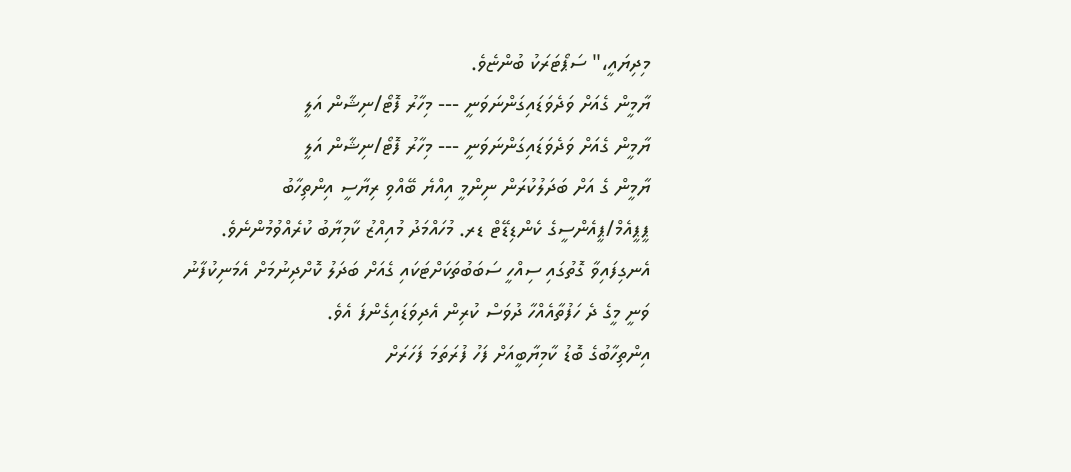މިދިޔައީ،" ސަޕޯޓަރަކު ބުންޏެވެ.
ޔާމީން ގެއަށް ވަދެވަޑައިގަންނަވަނީ --- މިހާރު ފޮޓޯ/ނިޝާން އަލީ
ޔާމީން ގެއަށް ވަދެވަޑައިގަންނަވަނީ --- މިހާރު ފޮޓޯ/ނިޝާން އަލީ
ޔާމީން ގެ އަށް ބަދަލުކުރަން ނިންމީ އިއްޔެ ބޭއްވި ރިޔާސީ އިންތިހާބު ޕީޕީއެމް/ޕީއެންސީގެ ކެންޑިޑޭޓް ޑރ. މުހައްމަދު މުއިއްޒު ކާމިޔާބު ކުރެއްވުމުންނެވެ. އެނގިފައިވާ ގޮތުގައި ސިއްހީ ސަބަބުތަކަށްޓަކައި ގެއަށް ބަދަލު ކޮށްދިނުމަށް އެމަނިކުފާނު ވަނީ މީގެ ދެ ހަފުތާއެއްހާ ދުވަސް ކުރިން އެދިވަޑައިގެންފަ އެވެ.
އިންތިހާބުގެ ބޮޑު ކާމިޔާބީއަށް ފަހު ފުރަތަމަ ފަހަރަށް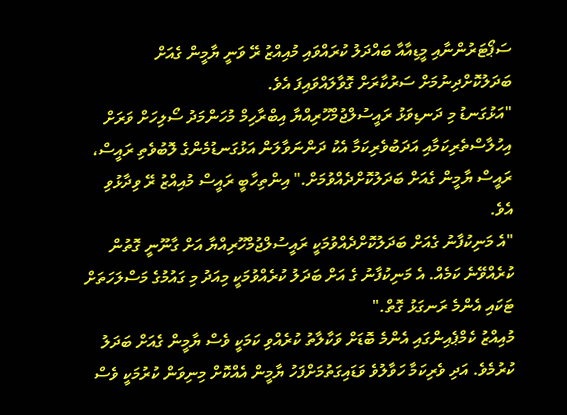ސަޕޯޓަރުންނާއި މީޑިއާއާ ބައްދަލު ކުރައްވައި މުއިއްޒު ރޭ ވަނީ ޔާމީން ގެއަށް ބަދަލުކޮށްދިނުމަށް ސަރުކާރަށް ގޮވާލައްވައިފަ އެވެ.
"އަޅުގަނޑު މި ދަނޑިވަޅު ރައީސުލްޖުމްހޫރިއްޔާ އިބްރާހިމް މުހަންމަދު ސޯލިހަށް ވަރަށް އިހުލާސްތެރިކަމާއި އަދަބުވެރިކަމާ އެކު ދަންނަވާލަން އަޅުގަނޑުމެންގެ ލޮބުވެތި ރައީސް، ރައީސް ޔާމީން ގެއަށް ބަދަލުކޮށްދެއްވުމަށް." އިންތިހާބީ ރައީސް މުއިއްޒު ރޭ ވިދާޅުވި އެވެ.
"އެ މަނިކުފާނު ގެއަށް ބަދަލުކޮށްދެއްވުމަކީ ރައީސުލްޖުމްހޫރިއްޔާ އަށް ގާނޫނީ ގޮތުން ކުރެއްވޭނެ ކަމެއް. އެ މަނިކުފާނު ގެ އަށް ބަދަލު ކުރެއްވުމަކީ މިއަދު މި ގައުމުގެ މަސްލަހަތަށް ޓަކައި އެންމެ ރަނގަޅު ގޮތް."
މުއިއްޒު ކެމްޕެއިންގައި އެންމެ ބޮޑަށް ވަކާލާތު ކުރެއްވި ކަމަކީ ވެސް ޔާމީން ގެއަށް ބަދަލު ކުރުމެވެ. އަދި ވެރިކަމާ ހަވާލުވެ ވަޑައިގަތުމަށްފަހު ޔާމީން އެއްކޮށް މިނިވަން ކުރުމަކީ ވެސް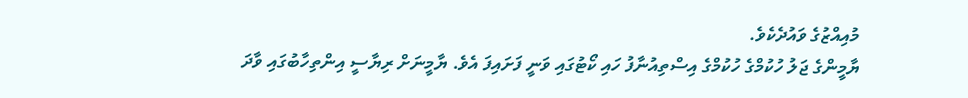މުއިއްޒުގެ ވައުދެކެވެ.
ޔާމީންގެ ޖަލު ހުކުމްގެ ހުކުމްގެ އިސްތިއުނާފު ހައި ކޯޓުގައި ވަނީ ފަށައިފަ އެވެ. ޔާމީނަށް ރިޔާސީ އިންތިހާބުގައި ވާދަ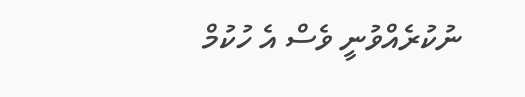ނުކުރެއްވުނީ ވެސް އެ ހުކުމް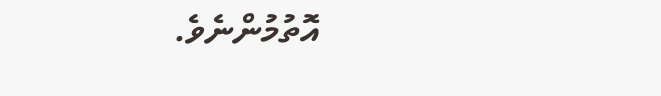އޮތުމުންނެވެ.